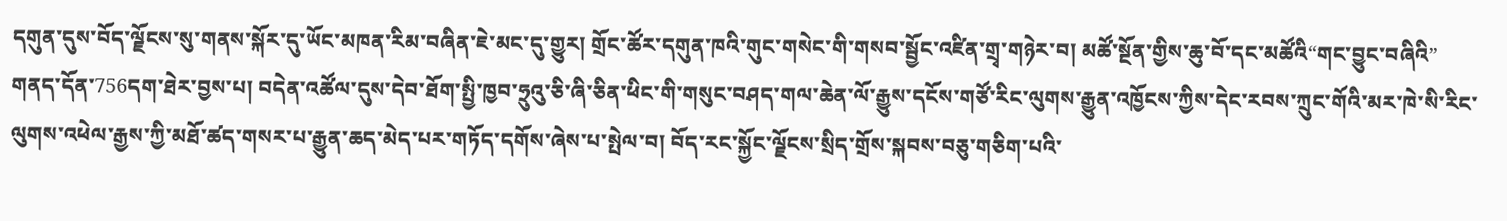དགུན་དུས་བོད་ལྗོངས་སུ་གནས་སྐོར་དུ་ཡོང་མཁན་རིམ་བཞིན་ཇེ་མང་དུ་གྱུར། གྲོང་ཚོར་དགུན་ཁའི་གུང་གསེང་གི་གསབ་སྦྱོང་འཛིན་གྲྭ་གཉེར་བ། མཚོ་སྔོན་གྱིས་ཆུ་བོ་དང་མཚོའི“གང་བྱུང་བཞིའི” གནད་དོན་756དག་ཐེར་བྱས་པ། བདེན་འཚོལ་དུས་དེབ་ཐོག་སྤྱི་ཁྱབ་ཧྲུའུ་ཅི་ཞི་ཅིན་ཕིང་གི་གསུང་བཤད་གལ་ཆེན་ལོ་རྒྱུས་དངོས་གཙོ་རིང་ལུགས་རྒྱུན་འཁྱོངས་ཀྱིས་དེང་རབས་ཀྲུང་གོའི་མར་ཁེ་སི་རིང་ལུགས་འཕེལ་རྒྱས་ཀྱི་མཐོ་ཚད་གསར་པ་རྒྱུན་ཆད་མེད་པར་གཏོད་དགོས་ཞེས་པ་སྤེལ་བ། བོད་རང་སྐྱོང་ལྗོངས་སྲིད་གྲོས་སྐབས་བཅུ་གཅིག་པའི་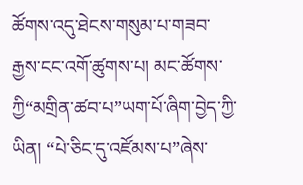ཚོགས་འདུ་ཐེངས་གསུམ་པ་གཟབ་རྒྱས་ངང་འགོ་ཚུགས་པ། མང་ཚོགས་ཀྱི“མགྲིན་ཚབ་པ”ཡག་པོ་ཞིག་བྱེད་ཀྱི་ཡིན། “པེ་ཅིང་དུ་འཛོམས་པ”ཞེས་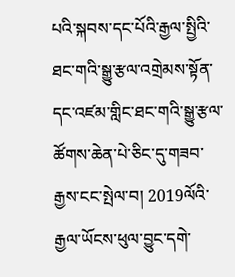པའི་སྐབས་དང་པོའི་རྒྱལ་སྤྱིའི་ཐང་གའི་སྒྱུ་རྩལ་འགྲེམས་སྟོན་དང་འཛམ་གླིང་ཐང་གའི་སྒྱུ་རྩལ་ཚོགས་ཆེན་པེ་ཅིང་དུ་གཟབ་རྒྱས་ངང་སྤེལ་བ། 2019ལོའི་རྒྱལ་ཡོངས་ཕུལ་བྱུང་དགེ་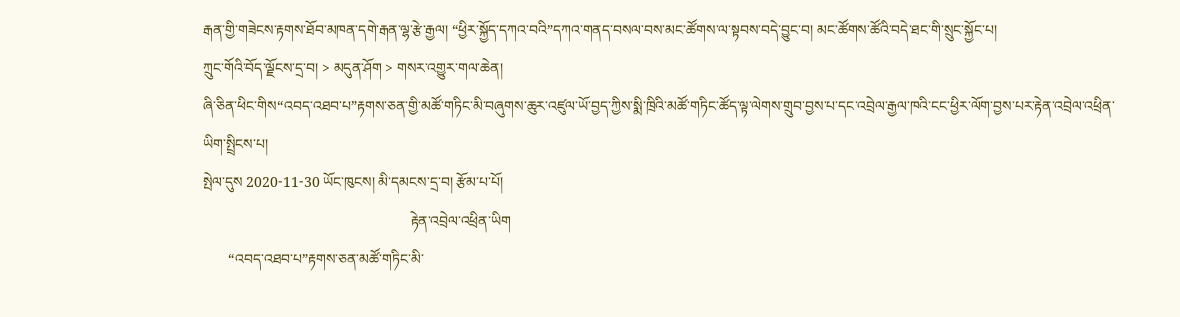རྒན་གྱི་གཟེངས་རྟགས་ཐོབ་མཁན་དགེ་རྒན་ལྷ་རྩེ་རྒྱལ། “ཕྱིར་སྐྱོད་དཀའ་བའི”དཀའ་གནད་བསལ་བས་མང་ཚོགས་ལ་སྟབས་བདེ་བྱུང་བ། མང་ཚོགས་ཚོའི་བདེ་ཐང་གི་སྲུང་སྐྱོང་པ།
ཀྲུང་གོའི་བོད་ལྗོངས་དྲ་བ། > མདུན་ཤོག > གསར་འགྱུར་གལ་ཆེན།
ཞི་ཅིན་ཕིང་གིས“འབད་འཐབ་པ”རྟགས་ཅན་གྱི་མཚོ་གཏིང་མི་བཞུགས་ཆུར་འཛུལ་ཡོ་བྱད་ཀྱིས་སྨི་ཁྲིའི་མཚོ་གཏིང་ཚོད་ལྟ་ལེགས་གྲུབ་བྱས་པ་དང་འབྲེལ་རྒྱལ་ཁའི་ངང་ཕྱིར་ལོག་བྱས་པར་རྟེན་འབྲེལ་འཕྲིན་ཡིག་སྤྲིངས་པ།
སྤེལ་དུས 2020-11-30 ཡོང་ཁུངས། མི་དམངས་དྲ་བ། རྩོམ་པ་པོ།
                                                         རྟེན་འབྲེལ་འཕྲིན་ཡིག
       “འབད་འཐབ་པ”རྟགས་ཅན་མཚོ་གཏིང་མི་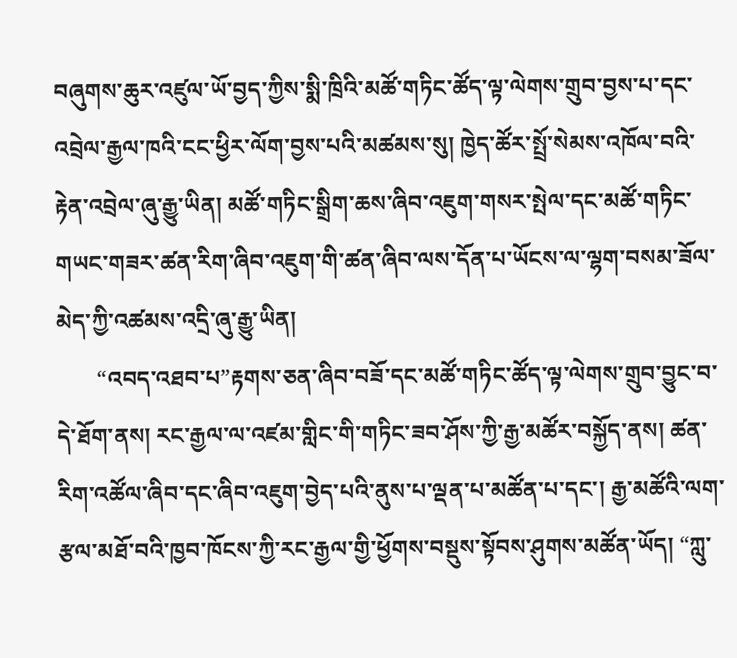བཞུགས་ཆུར་འཛུལ་ཡོ་བྱད་ཀྱིས་སྨི་ཁྲིའི་མཚོ་གཏིང་ཚོད་ལྟ་ལེགས་གྲུབ་བྱས་པ་དང་འབྲེལ་རྒྱལ་ཁའི་ངང་ཕྱིར་ལོག་བྱས་པའི་མཚམས་སུ། ཁྱེད་ཚོར་སྤྲོ་སེམས་འཁོལ་བའི་རྟེན་འབྲེལ་ཞུ་རྒྱུ་ཡིན། མཚོ་གཏིང་སྒྲིག་ཆས་ཞིབ་འཇུག་གསར་སྤེལ་དང་མཚོ་གཏིང་གཡང་གཟར་ཚན་རིག་ཞིབ་འཇུག་གི་ཚན་ཞིབ་ལས་དོན་པ་ཡོངས་ལ་ལྷག་བསམ་ཟོལ་མེད་ཀྱི་འཚམས་འདྲི་ཞུ་རྒྱུ་ཡིན།
       “འབད་འཐབ་པ”རྟགས་ཅན་ཞིབ་བཟོ་དང་མཚོ་གཏིང་ཚོད་ལྟ་ལེགས་གྲུབ་བྱུང་བ་དེ་ཐོག་ནས། རང་རྒྱལ་ལ་འཛམ་གླིང་གི་གཏིང་ཟབ་ཤོས་ཀྱི་རྒྱ་མཚོར་བསྐྱོད་ནས། ཚན་རིག་འཚོལ་ཞིབ་དང་ཞིབ་འཇུག་བྱེད་པའི་ནུས་པ་ལྡན་པ་མཚོན་པ་དང་། རྒྱ་མཚོའི་ལག་རྩལ་མཐོ་བའི་ཁྱབ་ཁོངས་ཀྱི་རང་རྒྱལ་གྱི་ཕྱོགས་བསྡུས་སྟོབས་ཤུགས་མཚོན་ཡོད། “ཀླུ་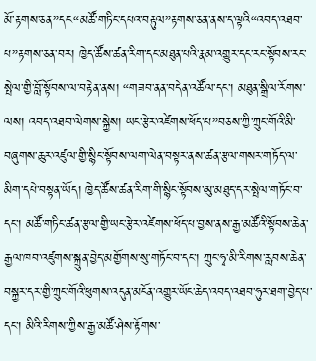མོ་རྟགས་ཅན”དང“མཚོ་གཏིང་དཔའ་བརྟུལ”རྟགས་ཅན་ནས་ད་ལྟའི“འབད་འཐབ་པ”རྟགས་ཅན་བར། ཁྱེད་ཚོས་ཚན་རིག་དང་མཐུན་པའི་རྣམ་འགྱུར་དང་རང་སྟོབས་རང་སྤེལ་གྱི་བློ་སྟོབས་ལ་བརྟེན་ནས། “གཟབ་ནན་བདེན་འཚོལ་དང་། མཐུན་སྒྲིལ་རོགས་ལས། འབད་འཐབ་ལེགས་སྐྱེས། ཡང་རྩེར་འཛེགས་ཕོད་པ”བཅས་ཀྱི་ཀྲུང་གོའི་མི་བཞུགས་ཆུར་འཛུལ་གྱི་སྙིང་སྟོབས་ལག་ལེན་བསྟར་ནས་ཚན་རྩལ་གསར་གཏོད་ལ་མིག་དཔེ་བསྟན་ཡོད། ཁྱེད་ཚོས་ཚན་རིག་གི་སྙིང་སྟོབས་མུ་མཐུད་དར་སྤེལ་གཏོང་བ་དང་། མཚོ་གཏིང་ཚན་རྩལ་གྱི་ཡང་རྩེར་འཛེགས་ཕོད་པ་བྱས་ནས་རྒྱ་མཚོའི་སྟོབས་ཆེན་རྒྱལ་ཁབ་འཛུགས་སྐྲུན་བྱེད་མགྱོགས་སུ་གཏོང་བ་དང་། ཀྲུང་ཧྭ་མི་རིགས་རླབས་ཆེན་བསྐྱར་དར་གྱི་ཀྲུང་གོའི་ཕུགས་འདུན་མངོན་འགྱུར་ཡོང་ཆེད་འབད་འཐབ་ཧུར་ཐག་བྱེད་པ་དང་། མིའི་རིགས་ཀྱིས་རྒྱ་མཚོ་ཤེས་རྟོགས་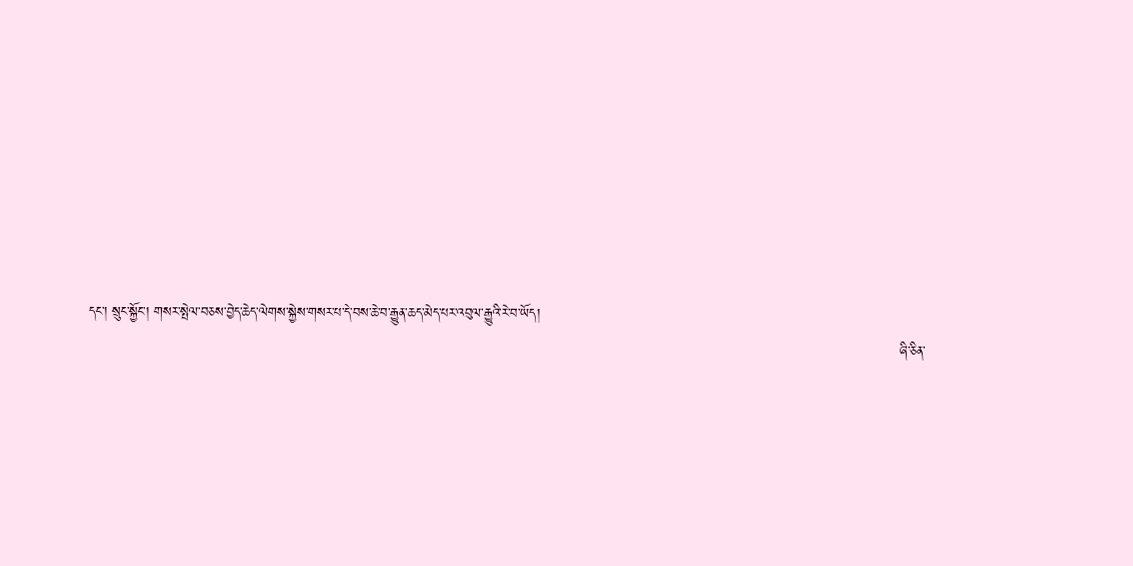དང་། སྲུང་སྐྱོང་། གསར་སྤེལ་བཅས་བྱེད་ཆེད་ལེགས་སྐྱེས་གསར་པ་དེ་བས་ཆེ་བ་རྒྱུན་ཆད་མེད་པར་འབུལ་རྒྱུའི་རེ་བ་ཡོད།
                                                                                                                                                                             ཞི་ཅིན་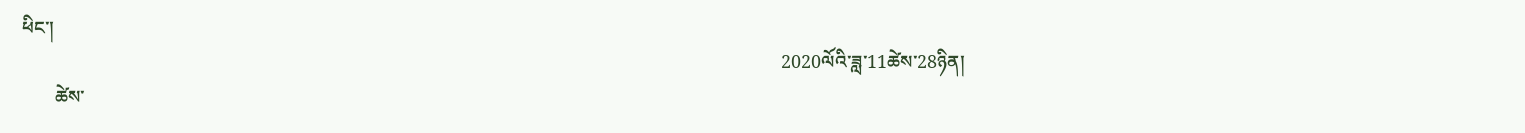ཕིང་།
                                                                                                                                                                  2020ལོའི་ཟླ་11ཚེས་28ཉིན།
       ཚེས་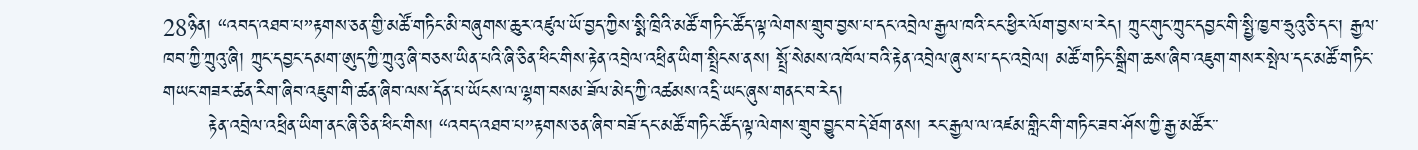28ཉིན། “འབད་འཐབ་པ”རྟགས་ཅན་གྱི་མཚོ་གཏིང་མི་བཞུགས་ཆུར་འཛུལ་ཡོ་བྱད་ཀྱིས་སྨི་ཁྲིའི་མཚོ་གཏིང་ཚོད་ལྟ་ལེགས་གྲུབ་བྱས་པ་དང་འབྲེལ་རྒྱལ་ཁའི་ངང་ཕྱིར་ལོག་བྱས་པ་རེད། ཀྲུང་གུང་ཀྲུང་དབྱང་གི་སྤྱི་ཁྱབ་ཧྲུའུ་ཅི་དང་། རྒྱལ་ཁབ་ཀྱི་ཀྲུའུ་ཞི། ཀྲུང་དབྱང་དམག་ཨུད་ཀྱི་ཀྲུའུ་ཞི་བཅས་ཡིན་པའི་ཞི་ཅིན་ཕིང་གིས་རྟེན་འབྲེལ་འཕྲིན་ཡིག་སྤྲིངས་ནས། སྤྲོ་སེམས་འཁོལ་བའི་རྟེན་འབྲེལ་ཞུས་པ་དང་འབྲེལ། མཚོ་གཏིང་སྒྲིག་ཆས་ཞིབ་འཇུག་གསར་སྤེལ་དང་མཚོ་གཏིང་གཡང་གཟར་ཚན་རིག་ཞིབ་འཇུག་གི་ཚན་ཞིབ་ལས་དོན་པ་ཡོངས་ལ་ལྷག་བསམ་ཟོལ་མེད་ཀྱི་འཚམས་འདྲི་ཡང་ཞུས་གནང་བ་རེད།
       རྟེན་འབྲེལ་འཕྲིན་ཡིག་ནང་ཞི་ཅིན་ཕིང་གིས། “འབད་འཐབ་པ”རྟགས་ཅན་ཞིབ་བཟོ་དང་མཚོ་གཏིང་ཚོད་ལྟ་ལེགས་གྲུབ་བྱུང་བ་དེ་ཐོག་ནས། རང་རྒྱལ་ལ་འཛམ་གླིང་གི་གཏིང་ཟབ་ཤོས་ཀྱི་རྒྱ་མཚོར་་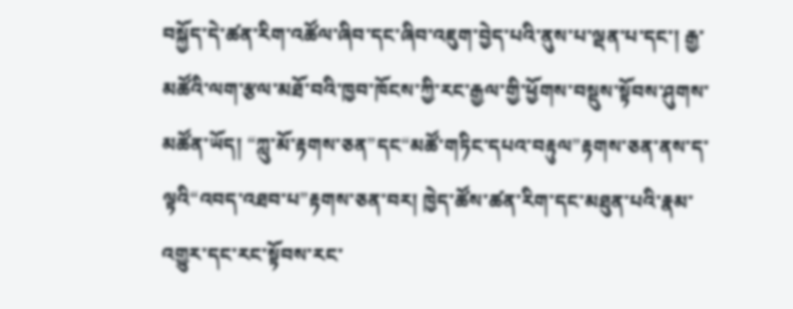བསྐྱོད་དེ་ཚན་རིག་འཚོལ་ཞིབ་དང་ཞིབ་འཇུག་བྱེད་པའི་ནུས་པ་ལྡན་པ་དང་། རྒྱ་མཚོའི་ལག་རྩལ་མཐོ་བའི་ཁྱབ་ཁོངས་ཀྱི་རང་རྒྱལ་གྱི་ཕྱོགས་བསྡུས་སྟོབས་ཤུགས་མཚོན་ཡོད། “ཀླུ་མོ་རྟགས་ཅན”དང“མཚོ་གཏིང་དཔའ་བརྟུལ”རྟགས་ཅན་ནས་ད་ལྟའི“འབད་འཐབ་པ”རྟགས་ཅན་བར། ཁྱེད་ཚོས་ཚན་རིག་དང་མཐུན་པའི་རྣམ་འགྱུར་དང་རང་སྟོབས་རང་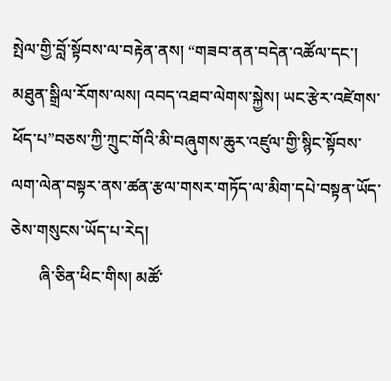སྤེལ་གྱི་བློ་སྟོབས་ལ་བརྟེན་ནས། “གཟབ་ནན་བདེན་འཚོལ་དང་། མཐུན་སྒྲིལ་རོགས་ལས། འབད་འཐབ་ལེགས་སྐྱེས། ཡང་རྩེར་འཛེགས་ཕོད་པ”བཅས་ཀྱི་ཀྲུང་གོའི་མི་བཞུགས་ཆུར་འཛུལ་གྱི་སྙིང་སྟོབས་ལག་ལེན་བསྟར་ནས་ཚན་རྩལ་གསར་གཏོད་ལ་མིག་དཔེ་བསྟན་ཡོད་ཅེས་གསུངས་ཡོད་པ་རེད།
       ཞི་ཅིན་ཕིང་གིས། མཚོ་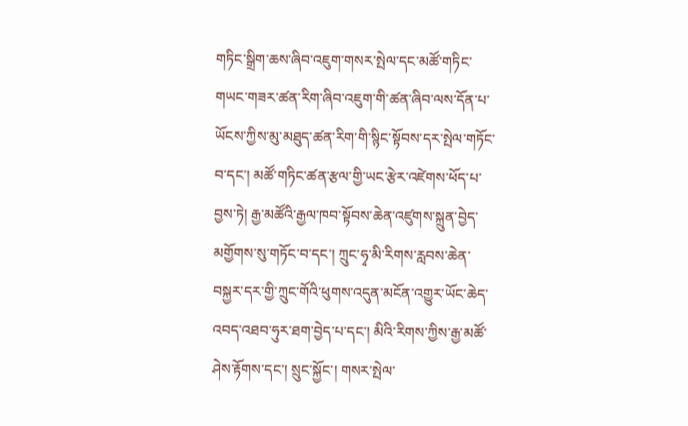གཏིང་སྒྲིག་ཆས་ཞིབ་འཇུག་གསར་སྤེལ་དང་མཚོ་གཏིང་གཡང་གཟར་ཚན་རིག་ཞིབ་འཇུག་གི་ཚན་ཞིབ་ལས་དོན་པ་ཡོངས་ཀྱིས་མུ་མཐུད་ཚན་རིག་གི་སྙིང་སྟོབས་དར་སྤེལ་གཏོང་བ་དང་། མཚོ་གཏིང་ཚན་རྩལ་གྱི་ཡང་རྩེར་འཛེགས་ཕོད་པ་བྱས་ཏེ། རྒྱ་མཚོའི་རྒྱལ་ཁབ་སྟོབས་ཆེན་འཛུགས་སྐྲུན་བྱེད་མགྱོགས་སུ་གཏོང་བ་དང་། ཀྲུང་ཧྭ་མི་རིགས་རླབས་ཆེན་བསྐྱར་དར་གྱི་ཀྲུང་གོའི་ཕུགས་འདུན་མངོན་འགྱུར་ཡོང་ཆེད་འབད་འཐབ་ཧུར་ཐག་བྱེད་པ་དང་། མིའི་རིགས་ཀྱིས་རྒྱ་མཚོ་ཤེས་རྟོགས་དང་། སྲུང་སྐྱོང་། གསར་སྤེལ་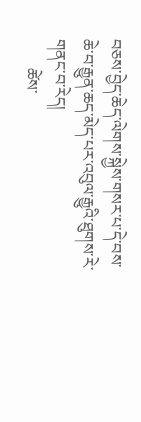བཅས་བྱེད་ཆེད་ལེགས་སྐྱེས་གསར་པ་དེ་བས་ཆེ་བ་རྒྱུན་ཆད་མེད་པར་འབུལ་རྒྱུའི་ཐུགས་རེ་གནང་བ་རེད།
       ཚེས་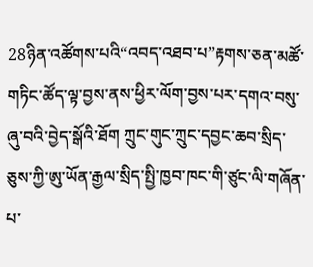28ཉིན་འཚོགས་པའི“འབད་འཐབ་པ”རྟགས་ཅན་མཚོ་གཏིང་ཚོད་ལྟ་བྱས་ནས་ཕྱིར་ལོག་བྱས་པར་དགའ་བསུ་ཞུ་བའི་བྱེད་སྒོའི་ཐོག ཀྲུང་གུང་ཀྲུང་དབྱང་ཆབ་སྲིད་ཅུས་ཀྱི་ཨུ་ཡོན་རྒྱལ་སྲིད་སྤྱི་ཁྱབ་ཁང་གི་ཙུང་ལི་གཞོན་པ་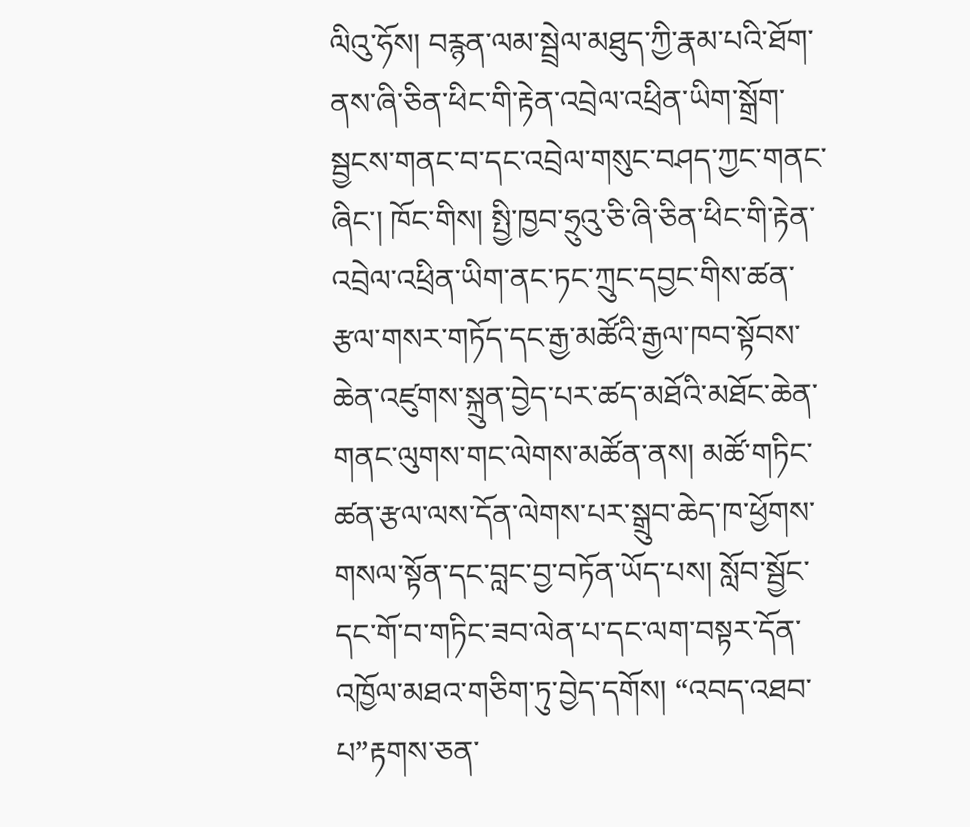ལིའུ་ཧོས། བརྙན་ལམ་སྦྲེལ་མཐུད་ཀྱི་རྣམ་པའི་ཐོག་ནས་ཞི་ཅིན་ཕིང་གི་རྟེན་འབྲེལ་འཕྲིན་ཡིག་སྒྲོག་སྦྱངས་གནང་བ་དང་འབྲེལ་གསུང་བཤད་ཀྱང་གནང་ཞིང་། ཁོང་གིས། སྤྱི་ཁྱབ་ཧྲུའུ་ཅི་ཞི་ཅིན་ཕིང་གི་རྟེན་འབྲེལ་འཕྲིན་ཡིག་ནང་ཏང་ཀྲུང་དབྱང་གིས་ཚན་རྩལ་གསར་གཏོད་དང་རྒྱ་མཚོའི་རྒྱལ་ཁབ་སྟོབས་ཆེན་འཛུགས་སྐྲུན་བྱེད་པར་ཚད་མཐོའི་མཐོང་ཆེན་གནང་ལུགས་གང་ལེགས་མཚོན་ནས། མཚོ་གཏིང་ཚན་རྩལ་ལས་དོན་ལེགས་པར་སྒྲུབ་ཆེད་ཁ་ཕྱོགས་གསལ་སྟོན་དང་བླང་བྱ་བཏོན་ཡོད་པས། སློབ་སྦྱོང་དང་གོ་བ་གཏིང་ཟབ་ལེན་པ་དང་ལག་བསྟར་དོན་འཁྱོལ་མཐའ་གཅིག་ཏུ་བྱེད་དགོས། “འབད་འཐབ་པ”རྟགས་ཅན་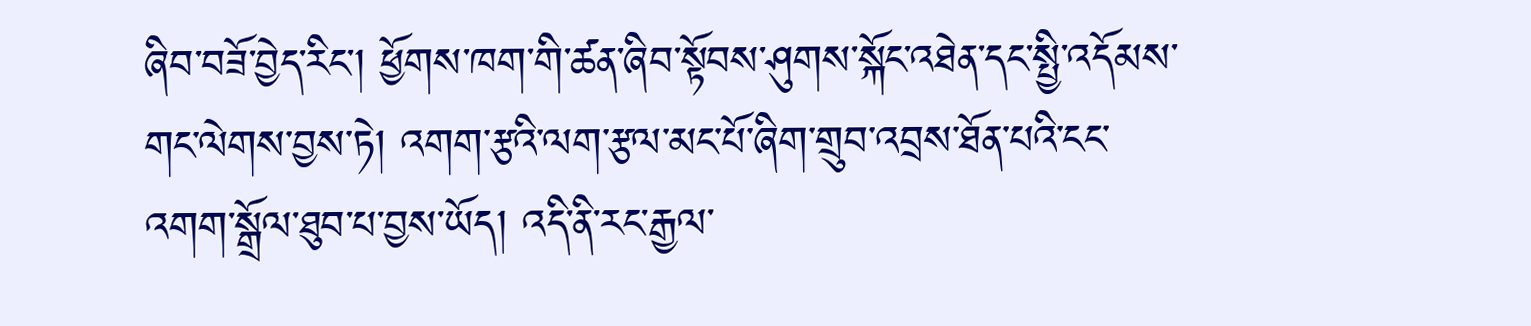ཞིབ་བཟོ་བྱེད་རིང་། ཕྱོགས་ཁག་གི་ཚན་ཞིབ་སྟོབས་ཤུགས་སྐོང་འཐེན་དང་སྤྱི་འདོམས་གང་ལེགས་བྱས་ཏེ། འགག་རྩའི་ལག་རྩལ་མང་པོ་ཞིག་གྲུབ་འབྲས་ཐོན་པའི་ངང་འགག་སྒྲོལ་ཐུབ་པ་བྱས་ཡོད། འདི་ནི་རང་རྒྱལ་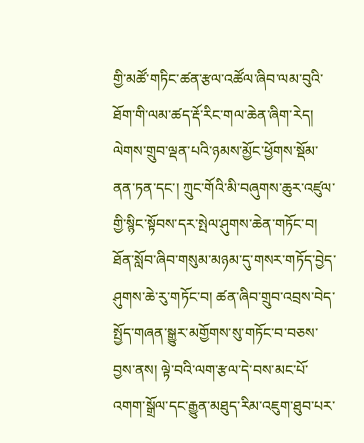གྱི་མཚོ་གཏིང་ཚན་རྩལ་འཚོལ་ཞིབ་ལམ་བུའི་ཐོག་གི་ལམ་ཚད་རྡོ་རིང་གལ་ཆེན་ཞིག་རེད། ལེགས་གྲུབ་ལྡན་པའི་ཉམས་མྱོང་ཕྱོགས་སྡོམ་ནན་ཏན་དང་། ཀྲུང་གོའི་མི་བཞུགས་ཆུར་འཛུལ་གྱི་སྙིང་སྟོབས་དར་སྤེལ་ཤུགས་ཆེན་གཏོང་བ། ཐོན་སློབ་ཞིབ་གསུམ་མཉམ་དུ་གསར་གཏོད་བྱེད་ཤུགས་ཆེ་རུ་གཏོང་བ། ཚན་ཞིབ་གྲུབ་འབྲས་བེད་སྤྱོད་གཞན་སྒྱུར་མགྱོགས་སུ་གཏོང་བ་བཅས་བྱས་ནས། ལྟེ་བའི་ལག་རྩལ་དེ་བས་མང་པོ་འགག་སྒྲོལ་དང་རྒྱུན་མཐུད་རིམ་འཇུག་ཐུབ་པར་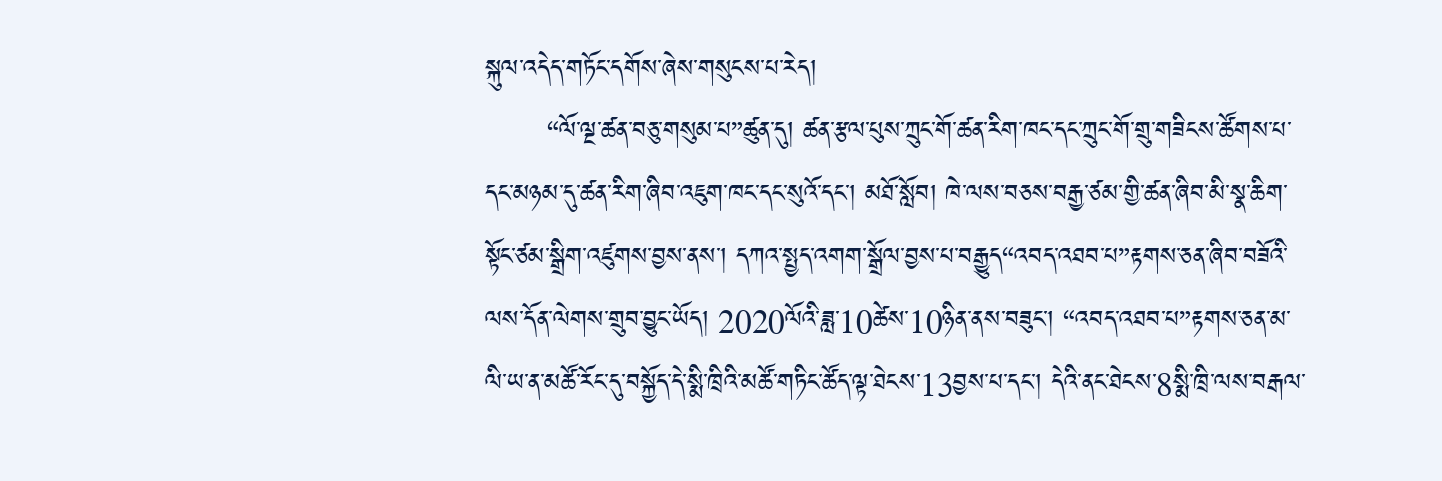སྐུལ་འདེད་གཏོང་དགོས་ཞེས་གསུངས་པ་རེད།
       “ལོ་ལྔ་ཚན་བཅུ་གསུམ་པ”ཚུན་དུ། ཚན་རྩལ་པུས་ཀྲུང་གོ་ཚན་རིག་ཁང་དང་ཀྲུང་གོ་གྲུ་གཟིངས་ཚོགས་པ་དང་མཉམ་དུ་ཚན་རིག་ཞིབ་འཇུག་ཁང་དང་སུའོ་དང་། མཐོ་སློབ། ཁེ་ལས་བཅས་བརྒྱ་ཙམ་གྱི་ཚན་ཞིབ་མི་སྣ་ཆིག་སྟོང་ཙམ་སྒྲིག་འཛུགས་བྱས་ནས་། དཀའ་སྤྱད་འགག་སྒྲོལ་བྱས་པ་བརྒྱུད“འབད་འཐབ་པ”རྟགས་ཅན་ཞིབ་བཟོའི་ལས་དོན་ལེགས་གྲུབ་བྱུང་ཡོད། 2020ལོའི་ཟླ་10ཚེས་10ཉིན་ནས་བཟུང་། “འབད་འཐབ་པ”རྟགས་ཅན་མ་ལི་ཡ་ན་མཚོ་རོང་དུ་བསྐྱོད་དེ་སྨི་ཁྲིའི་མཚོ་གཏིང་ཚོད་ལྟ་ཐེངས་13བྱས་པ་དང་། དེའི་ནང་ཐེངས་8སྨི་ཁྲི་ལས་བརྒལ་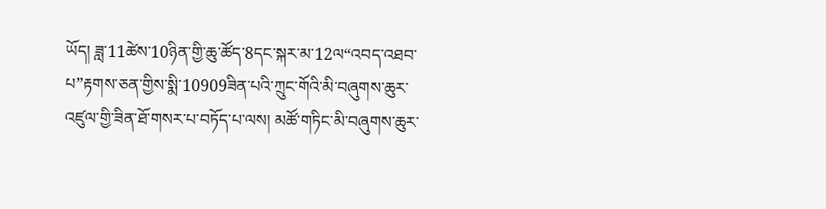ཡོད། ཟླ་11ཚེས་10ཉིན་གྱི་ཆུ་ཚོད་8དང་སྐར་མ་12ལ“འབད་འཐབ་པ”རྟགས་ཅན་གྱིས་སྨི་10909ཟིན་པའི་ཀྲུང་གོའི་མི་བཞུགས་ཆུར་འཛུལ་གྱི་ཟིན་ཐོ་གསར་པ་བཏོད་པ་ལས། མཚོ་གཏིང་མི་བཞུགས་ཆུར་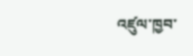འཛུལ་ཁྱབ་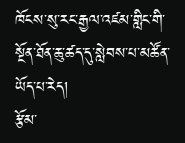ཁོངས་སུ་རང་རྒྱལ་འཛམ་གླིང་གི་སྔོན་ཐོན་ཆུ་ཚད་དུ་སླེབས་པ་མཚོན་ཡོད་པ་རེད།
རྩོམ་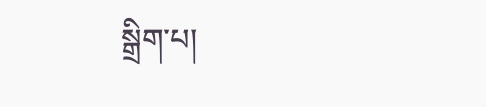སྒྲིག་པ།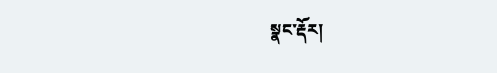སྣང་རྡོར།